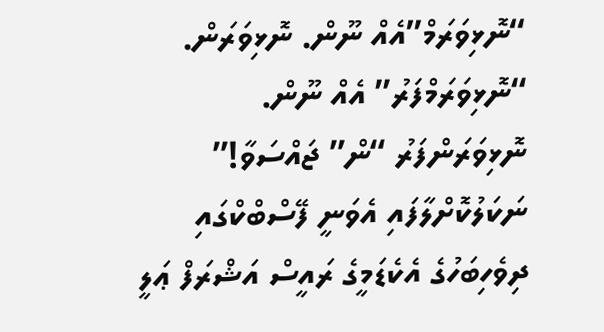“ނޮޅިވަރަމް”އެއް ނޫން. ނޮޅިވަރަން. “ނޮޅިވަރަމްފަރު” އެއް ނޫން. ނޮޅިވަރަންފަރު “ން” ޖައްސަވާ!” ނަކަލުކޮށްލާފައި އެވަނީ ފޭސްބްކްގައި ދިވެހިބަހުގެ އެކެޑަމީގެ ރައީސް އަޝްރަފް ޢަލީ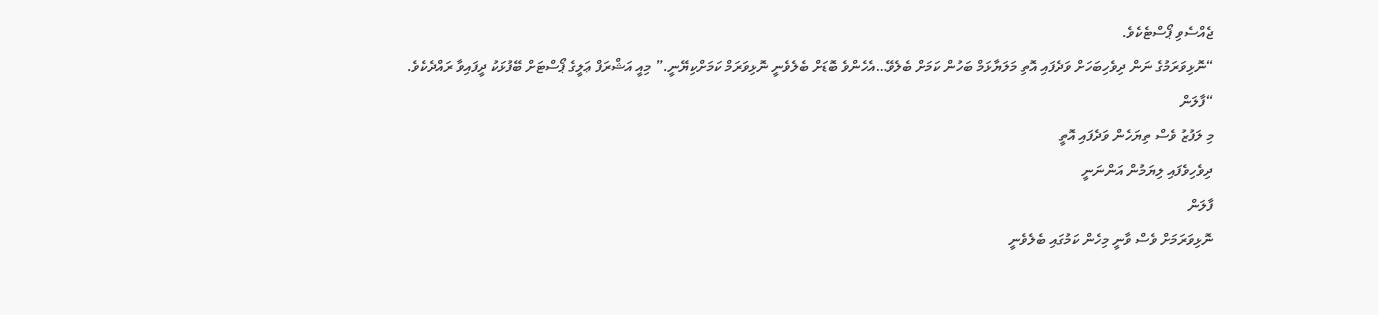ޖެއްސެވި ޕޯސްޓެކެވެ.
“ނޮޅިވަރަމުގެ ނަން ދިވެހިބަހަށް ވަދެފައި އޮތި މަލަޔާޅަމް ބަހުން ކަމަށް ބެލެވޭ…އެހެންވެ ބޮޑަށް ބެލެވެނީ ނޮޅިވަރަމް ކަމަށްކިޔޭނީ.” މިއީ އަޝްރަފް ޢަލީގެ ޕޯސްޓަށް ބޭފުޅަކު ދީފައިވާ ރައްދެކެވެ.
“ފާލަން
މި ލަފުޒު ވެސް ތިޔަހެން ވަދެފައި އޮތީ
ދިވެހިވެފައި ލިޔަމުން އަންނަނީ
ފާލަން
ނޮޅިވަރަމަށް ވެސް ވާނީ މިހެން ކަމުގައި ބެލެވެނީ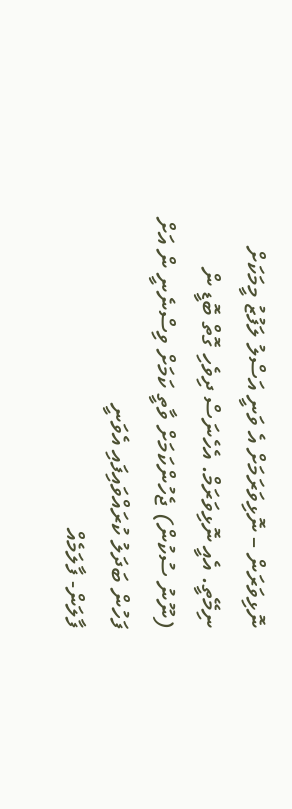ނޮޅިވަރަން – ނޮޅިވަރަމަށް އެ ވަނީ އަސްލު ލަފުޒު މީމަކަށް ނިމޭތީ. އެއީ ނޮޅިވަރަމް. އެހެނަސް ދިވެހި ގޮތް ބޮޑީ ން (ނޫނު ސުކުން) ޖެހުންކަމަށް ވާތީ ކަމަށް ވިސްނެނީ ން އަށް ފަހުން ބަދަލު ކުރައްވައިފައި އެވަނީ
ފާލަން- ފާލަމެއް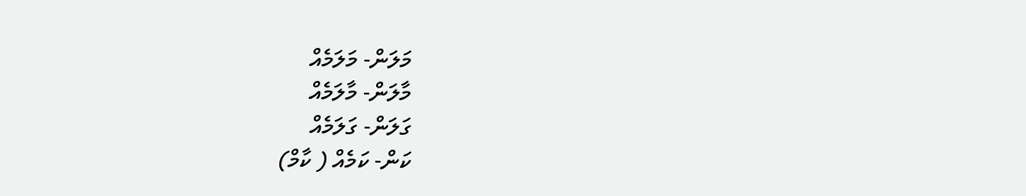މަލަން- މަލަމެއް
މާލަން- މާލަމެއް
ގަލަން- ގަލަމެއް
ކަން- ކަމެއް ( ކާމް)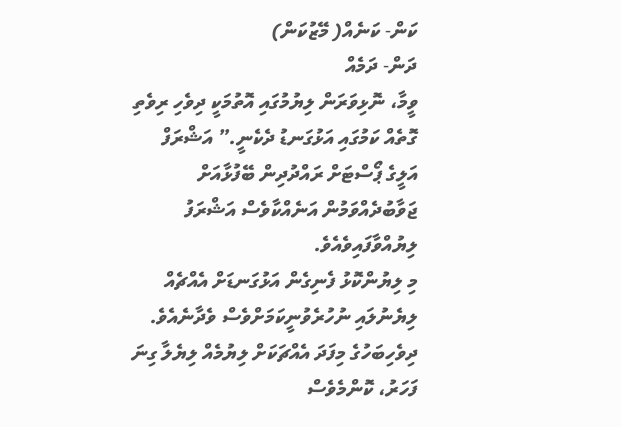ކަން- ކަނެއް( މޭޒުކަން)
ދަން- ދަމެއް
ވީމާ، ނޮޅިވަރަން ލިޔުމުގައި އޮތުމަކީ ދިވެހި ރިވެތި ގޮތެއް ކަމުގައި އަޅުގަނޑު ދެކެނީ.” އަޝްރަފް އަލީގެ ޕޯސްޓަށް ރައްދުދިން ބޭފުޅާއަށް ޖަވާބުދެއްވަމުން އަނެއްކާވެސް އަޝްރަފު ލިޔުއްވާފައިވެއެވެ.
މި ލިޔުންކޮޅު ފެނިގެން އަޅުގަނޑަށް އެއްޗެއް ލިޔެނުލައި ނުހުރެވުނީކަމަށްވެސް ވެދާނެއެވެ. ދިވެހިބަހުގެ މިފަދަ އެއްޗަކަށް ލިޔުމެއް ލިޔެލާ ގިނަ ފަހަރު، ކޮންމެވެސް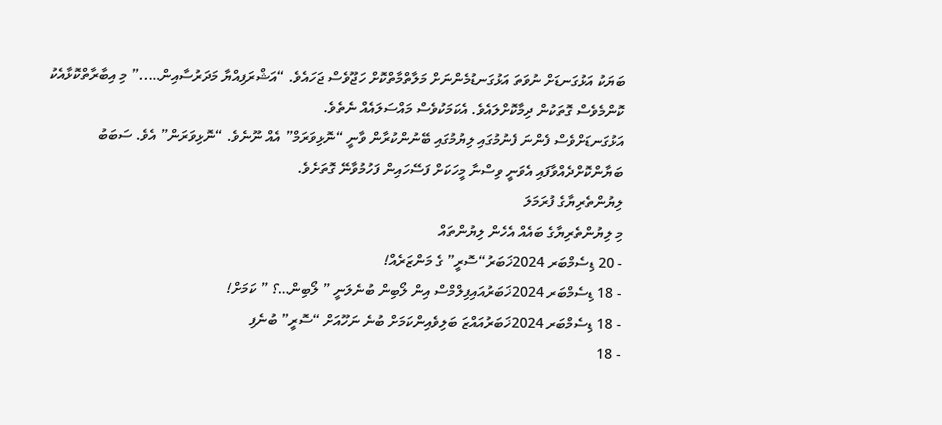ބަޔަކު އަޅުގަނޑަށް ނުވަތަ އަޅުގަނޑުމެންނަށް މަލާތްމާތްކޮށް ހަޖޫވެސް ޖަހައެވެ. “އަޝްރަފިއްޔާ މަދަރުސާއިން…..” މި އިބާރާތްކޮޅާއެކު ކޮންމެވެސް ގޮތަކުން ދިމާކޮށްލައެވެ. އެކަމަކުވެސް މައްސަލައެއް ނެތެވެ.
އަޅުގަނޑަށްވެސް ފެންނަ ފެނުމުގައި ލިޔުމުގައި ބޭނުންކުރާން ވާނީ “ނޮޅިވަރަމް” އެއް ނޫނެވެ. “ނޮޅިވަރަން” އެވެ. ސަބަބު ބަޔާންކޮށްދެއްވާފައި އެވަނީ ވިސްނާ މީހަކަށް ފަސޭހައިން ފަހުމުވާނޭ ގޮތަށެވެ.
ލިޔުންތެރިޔާގެ ފުރަމަލަ
މި ލިޔުންތެރިޔާގެ ބައެއް އެހެން ލިޔުންތައް
- 20 ޑިސެމްބަރ 2024ޚަބަރު“ސޮރީ” ގެ މަންޒަރެއް!
- 18 ޑިސެމްބަރ 2024ޚަބަރުއައިފިލްމްސް އިން ލޯބިން ބުނެލަނީ ” ލޯބިން…؟ ” ކަމަށް!
- 18 ޑިސެމްބަރ 2024ޚަބަރުއައްޒަ ބަލިވެއިންކަމަށް ބުނެ ނަހޫއަށް “ސޮރީ” ބުނެފި
- 18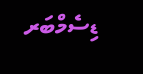ޑިސެމްބަރ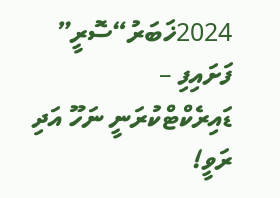2024ޚަބަރު“ސޮރީ” ފަށައިފި – ޑައިރެކްޓްކުރަނީ ނަހޫ އަދި ރަވީ!